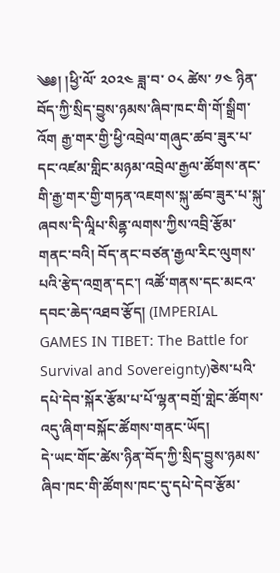༄༅། །ཕྱི་ལོ་ ༢༠༢༤ ཟླ་བ་ ༠༨ ཚེས་ ༡༤ ཉིན་བོད་ཀྱི་སྲིད་བྱུས་ཉམས་ཞིབ་ཁང་གི་གོ་སྒྲིག་འོག རྒྱ་གར་གྱི་ཕྱི་འབྲེལ་གཞུང་ཚབ་ཟུར་པ་དང་འཛམ་གླིང་མཉམ་འབྲེལ་རྒྱལ་ཚོགས་ནང་གི་རྒྱ་གར་གྱི་གཏན་འཇགས་སྐུ་ཚབ་ཟུར་པ་སྐུ་ཞབས་དི་ལཱིཔ་སིནྷ་ལགས་ཀྱིས་འབྲི་རྩོམ་གནང་བའི། བོད་ནང་བཙན་རྒྱལ་རིང་ལུགས་པའི་རྩེད་འགྲན་དང་། འཚོ་གནས་དང་མངའ་དབང་ཆེད་འཐབ་རྩོད། (IMPERIAL GAMES IN TIBET: The Battle for Survival and Sovereignty)ཅེས་པའི་དཔེ་དེབ་སྐོར་རྩོམ་པ་པོ་ལྷན་བགྲོ་གླེང་ཚོགས་འདུ་ཞིག་བསྐོང་ཚོགས་གནང་ཡོད།
དེ་ཡང་གོང་ཚེས་ཉིན་བོད་ཀྱི་སྲིད་བྱུས་ཉམས་ཞིབ་ཁང་གི་ཚོགས་ཁང་དུ་དཔེ་དེབ་རྩོམ་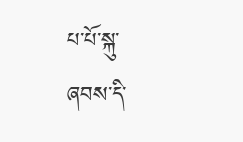པ་པོ་སྐུ་ཞབས་དི་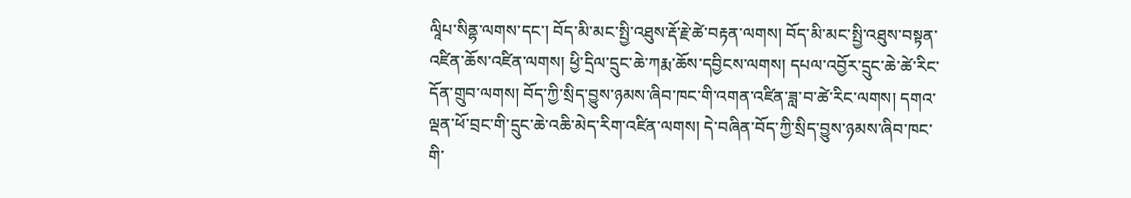ལཱིཔ་སིནྷ་ལགས་དང་། བོད་མི་མང་སྤྱི་འཐུས་རྡོ་རྗེ་ཚེ་བརྟན་ལགས། བོད་མི་མང་སྤྱི་འཐུས་བསྟན་འཛིན་ཆོས་འཛིན་ལགས། ཕྱི་དྲིལ་དྲུང་ཆེ་ཀརྨ་ཆོས་དབྱིངས་ལགས། དཔལ་འབྱོར་དྲུང་ཆེ་ཚེ་རིང་དོན་གྲུབ་ལགས། བོད་ཀྱི་སྲིད་བྱུས་ཉམས་ཞིབ་ཁང་གི་འགན་འཛིན་ཟླ་བ་ཚེ་རིང་ལགས། དགའ་ལྡན་ཕོ་བྲང་གི་དྲུང་ཆེ་འཆི་མེད་རིག་འཛིན་ལགས། དེ་བཞིན་བོད་ཀྱི་སྲིད་བྱུས་ཉམས་ཞིབ་ཁང་གི་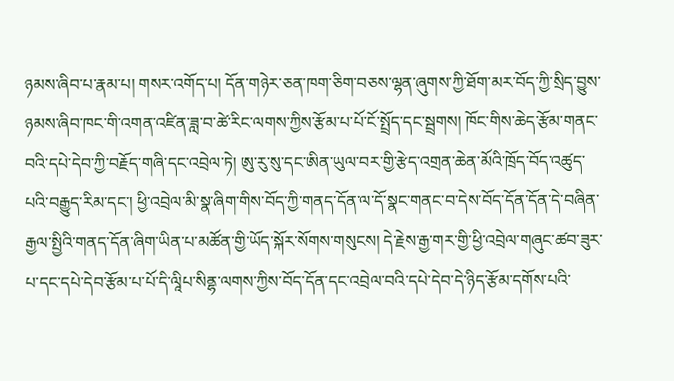ཉམས་ཞིབ་པ་རྣམ་པ། གསར་འགོད་པ། དོན་གཉེར་ཅན་ཁག་ཅིག་བཅས་ལྷན་ཞུགས་ཀྱི་ཐོག་མར་བོད་ཀྱི་སྲིད་བྱུས་ཉམས་ཞིབ་ཁང་གི་འགན་འཛིན་ཟླ་བ་ཚེ་རིང་ལགས་ཀྱིས་རྩོམ་པ་པོ་ངོ་སྤྲོད་དང་སྦྲགས། ཁོང་གིས་ཆེད་རྩོམ་གནང་བའི་དཔེ་དེབ་ཀྱི་བརྗོད་གཞི་དང་འབྲེལ་ཏེ། ཨུ་རུ་སུ་དང་ཨིན་ཡུལ་བར་གྱི་རྩེད་འགྲན་ཆེན་མོའི་ཁྲོད་བོད་འཚུད་པའི་བརྒྱུད་རིམ་དང་། ཕྱི་འབྲེལ་མི་སྣ་ཞིག་གིས་བོད་ཀྱི་གནད་དོན་ལ་དོ་སྣང་གནང་བ་དེས་བོད་དོན་དོན་དེ་བཞིན་རྒྱལ་སྤྱིའི་གནད་དོན་ཞིག་ཡིན་པ་མཚོན་གྱི་ཡོད་སྐོར་སོགས་གསུངས། དེ་རྗེས་རྒྱ་གར་གྱི་ཕྱི་འབྲེལ་གཞུང་ཚབ་ཟུར་པ་དང་དཔེ་དེབ་རྩོམ་པ་པོ་དི་ལཱིཔ་སིནྷ་ལགས་ཀྱིས་བོད་དོན་དང་འབྲེལ་བའི་དཔེ་དེབ་དེ་ཉིད་རྩོམ་དགོས་པའི་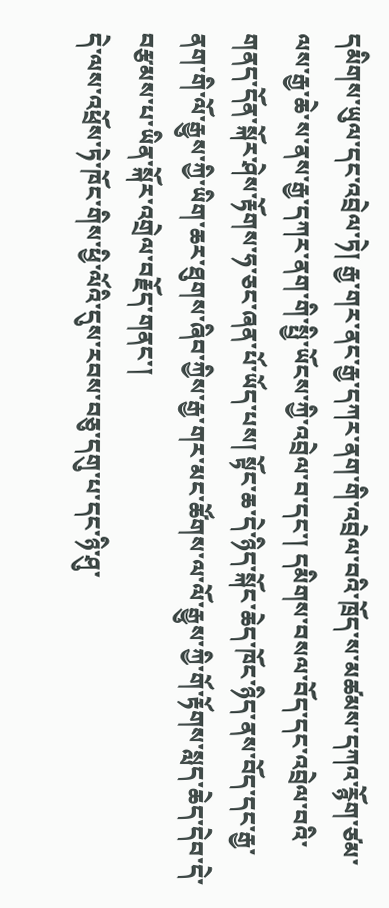དམིགས་ཡུལ་དང་འབྲེལ་ཏེ། རྒྱ་གར་ནང་རྒྱ་དཀར་ནག་གི་འབྲེལ་བའི་ཁྲོད་ས་མཚམས་དཀའ་རྙོག་ཙམ་ལས་རྒྱ་ཆེ་ས་ནས་རྒྱ་དཀར་ནག་གི་སྤྱི་ཡོངས་ཀྱི་འབྲེལ་བ་དང་། དམིགས་བསལ་བོད་དང་འབྲེལ་བའི་གནད་དོན་སྐོར་ཤེས་རྟོགས་ཧ་ཅང་ཞན་པོ་ཡོད་པས། སྟོང་ཆ་དེ་ཉིད་སྐོང་ཆེད་ཁོང་ཉིད་ནས་བོད་དང་རྒྱ་ནག་གི་ལོ་རྒྱུས་ཀྱི་ཡིག་ཆར་ཐུགས་ཞིབ་ཀྱིས་རྒྱ་གར་མང་ཚོགས་ལ་ལོ་རྒྱུས་ཀྱི་གོ་རྟོགས་སླད་ཆེད་དེབ་དེ་བརྩམས་པ་ཡིན་སྐོར་འགྲེལ་བརྗོད་གནང་།
དེ་ལས་འཕྲོས་ཏེ་ཁོང་གིས་ཕྱི་ལོའི་དུས་རབས་བཅུ་དགུ་པ་དང་ཉི་ཤུ་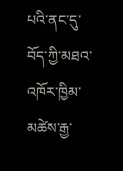པའི་ནང་དུ་བོད་ཀྱི་མཐའ་འཁོར་ཁྱིམ་མཚེས་རྒྱ་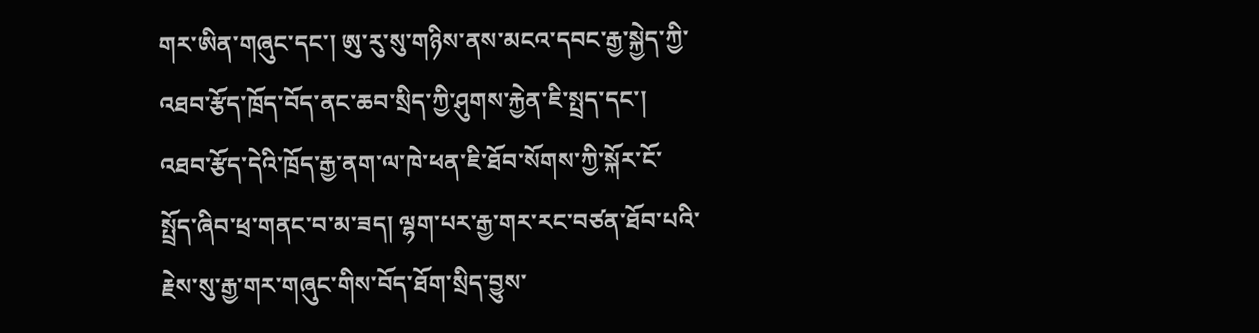གར་ཨིན་གཞུང་དང་། ཨུ་རུ་སུ་གཉིས་ནས་མངའ་དབང་རྒྱ་སྐྱེད་ཀྱི་འཐབ་རྩོད་ཁྲོད་བོད་ནང་ཆབ་སྲིད་ཀྱི་ཤུགས་རྐྱེན་ཇི་སྤྲད་དང་། འཐབ་རྩོད་དེའི་ཁྲོད་རྒྱ་ནག་ལ་ཁེ་ཕན་ཇི་ཐོབ་སོགས་ཀྱི་སྐོར་ངོ་སྤྲོད་ཞིབ་ཕྲ་གནང་བ་མ་ཟད། ལྷག་པར་རྒྱ་གར་རང་བཙན་ཐོབ་པའི་རྗེས་སུ་རྒྱ་གར་གཞུང་གིས་བོད་ཐོག་སྲིད་བྱུས་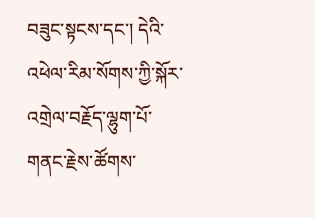བཟུང་སྟངས་དང་། དེའི་འཕེལ་རིམ་སོགས་ཀྱི་སྐོར་འགྲེལ་བརྗོད་ལྷུག་པོ་གནང་རྗེས་ཚོགས་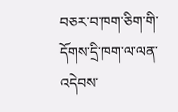བཅར་བ་ཁག་ཅིག་གི་དོགས་དྲི་ཁག་ལ་ལན་འདེབས་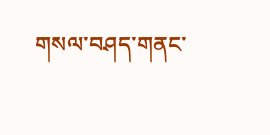གསལ་བཤད་གནང་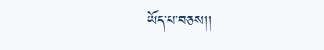ཡོད་པ་བཅས།།